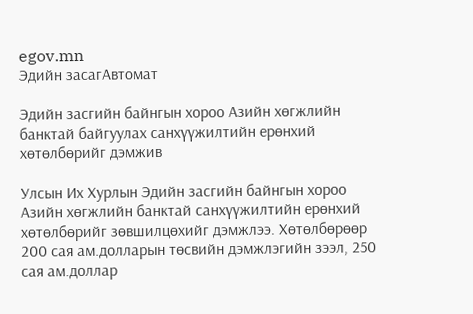egov.mn
Эдийн засагАвтомат

Эдийн засгийн байнгын хороо Азийн хөгжлийн банктай байгуулах санхүүжилтийн ерөнхий хөтөлбөрийг дэмжив

Улсын Их Хурлын Эдийн засгийн байнгын хороо Азийн хөгжлийн банктай санхүүжилтийн ерөнхий хөтөлбөрийг зөвшилцөхийг дэмжлээ. Хөтөлбөрөөр 200 сая ам.долларын төсвийн дэмжлэгийн зээл, 250 сая ам.доллар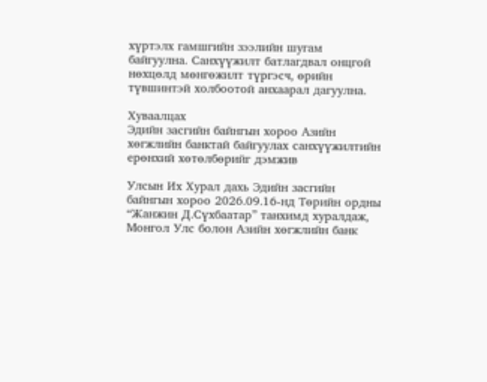хүртэлх гамшгийн зээлийн шугам байгуулна. Санхүүжилт батлагдвал онцгой нөхцөлд мөнгөжилт түргэсч, өрийн түвшинтэй холбоотой анхаарал дагуулна.

Хуваалцах
Эдийн засгийн байнгын хороо Азийн хөгжлийн банктай байгуулах санхүүжилтийн ерөнхий хөтөлбөрийг дэмжив

Улсын Их Хурал дахь Эдийн засгийн байнгын хороо 2026.09.16-нд Төрийн ордны “Жанжин Д.Сүхбаатар” танхимд хуралдаж, Монгол Улс болон Азийн хөгжлийн банк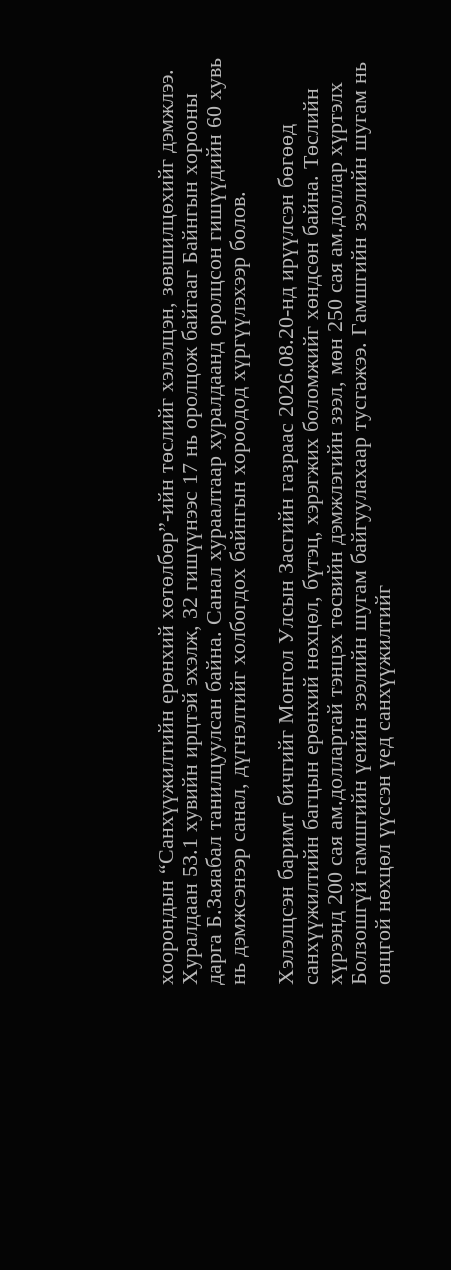хоорондын “Санхүүжилтийн ерөнхий хөтөлбөр”-ийн төслийг хэлэлцэн, зөвшилцөхийг дэмжлээ. Хуралдаан 53.1 хувийн ирцтэй эхэлж, 32 гишүүнээс 17 нь оролцож байгааг Байнгын хорооны дарга Б.Заяабал танилцуулсан байна. Санал хураалтаар хуралдаанд оролцсон гишүүдийн 60 хувь нь дэмжсэнээр санал, дүгнэлтийг холбогдох байнгын хороодод хүргүүлэхээр болов.

Хэлэлцсэн баримт бичгийг Монгол Улсын Засгийн газраас 2026.08.20-нд ирүүлсэн бөгөөд санхүүжилтийн багцын ерөнхий нөхцөл, бүтэц, хэрэгжих боломжийг хөндсөн байна. Төслийн хүрээнд 200 сая ам.доллартай тэнцэх төсвийн дэмжлэгийн зээл, мөн 250 сая ам.доллар хүртэлх Болзошгүй гамшгийн үеийн зээлийн шугам байгуулахаар тусгажээ. Гамшгийн зээлийн шугам нь онцгой нөхцөл үүссэн үед санхүүжилтийг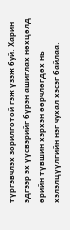түргэвчлэх зорилготой гэж үзэж буй. Харин эдгээр эх үүсвэрийг бүрэн ашиглах нөхцөлд өрийн түвшин хэрхэн өөрчлөгдөх нь хэлэлцүүлгийн нэг чухал хэсэг байлаа.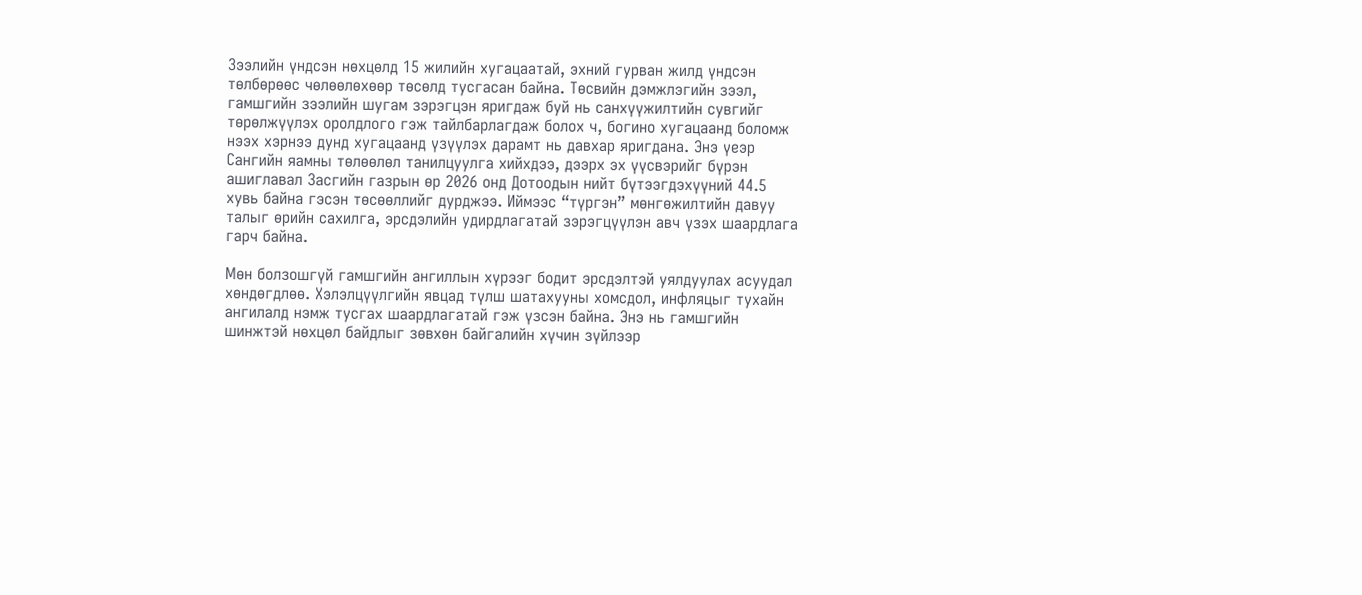Зээлийн үндсэн нөхцөлд 15 жилийн хугацаатай, эхний гурван жилд үндсэн төлбөрөөс чөлөөлөхөөр төсөлд тусгасан байна. Төсвийн дэмжлэгийн зээл, гамшгийн зээлийн шугам зэрэгцэн яригдаж буй нь санхүүжилтийн сувгийг төрөлжүүлэх оролдлого гэж тайлбарлагдаж болох ч, богино хугацаанд боломж нээх хэрнээ дунд хугацаанд үзүүлэх дарамт нь давхар яригдана. Энэ үеэр Сангийн яамны төлөөлөл танилцуулга хийхдээ, дээрх эх үүсвэрийг бүрэн ашиглавал Засгийн газрын өр 2026 онд Дотоодын нийт бүтээгдэхүүний 44.5 хувь байна гэсэн төсөөллийг дурджээ. Иймээс “түргэн” мөнгөжилтийн давуу талыг өрийн сахилга, эрсдэлийн удирдлагатай зэрэгцүүлэн авч үзэх шаардлага гарч байна.

Мөн болзошгүй гамшгийн ангиллын хүрээг бодит эрсдэлтэй уялдуулах асуудал хөндөгдлөө. Хэлэлцүүлгийн явцад түлш шатахууны хомсдол, инфляцыг тухайн ангилалд нэмж тусгах шаардлагатай гэж үзсэн байна. Энэ нь гамшгийн шинжтэй нөхцөл байдлыг зөвхөн байгалийн хүчин зүйлээр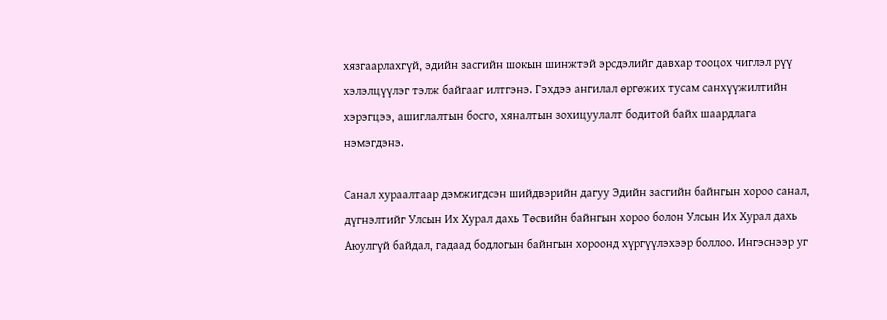хязгаарлахгүй, эдийн засгийн шокын шинжтэй эрсдэлийг давхар тооцох чиглэл рүү хэлэлцүүлэг тэлж байгааг илтгэнэ. Гэхдээ ангилал өргөжих тусам санхүүжилтийн хэрэгцээ, ашиглалтын босго, хяналтын зохицуулалт бодитой байх шаардлага нэмэгдэнэ.

Санал хураалтаар дэмжигдсэн шийдвэрийн дагуу Эдийн засгийн байнгын хороо санал, дүгнэлтийг Улсын Их Хурал дахь Төсвийн байнгын хороо болон Улсын Их Хурал дахь Аюулгүй байдал, гадаад бодлогын байнгын хороонд хүргүүлэхээр боллоо. Ингэснээр уг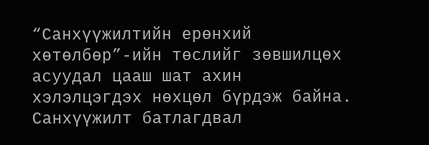“Санхүүжилтийн ерөнхий хөтөлбөр”-ийн төслийг зөвшилцөх асуудал цааш шат ахин хэлэлцэгдэх нөхцөл бүрдэж байна. Санхүүжилт батлагдвал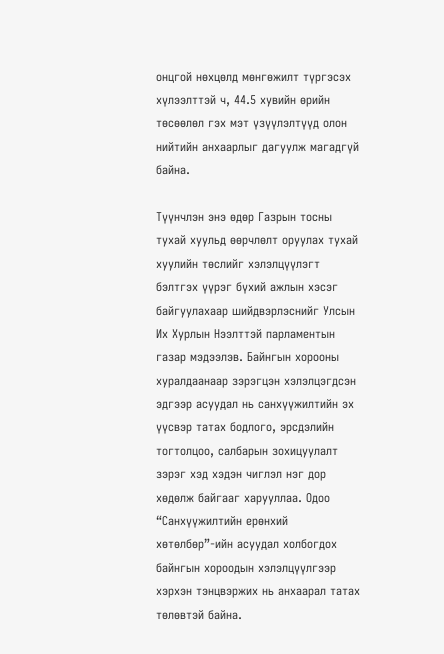онцгой нөхцөлд мөнгөжилт түргэсэх хүлээлттэй ч, 44.5 хувийн өрийн төсөөлөл гэх мэт үзүүлэлтүүд олон нийтийн анхаарлыг дагуулж магадгүй байна.

Түүнчлэн энэ өдөр Газрын тосны тухай хуульд өөрчлөлт оруулах тухай хуулийн төслийг хэлэлцүүлэгт бэлтгэх үүрэг бүхий ажлын хэсэг байгуулахаар шийдвэрлэснийг Улсын Их Хурлын Нээлттэй парламентын газар мэдээлэв. Байнгын хорооны хуралдаанаар зэрэгцэн хэлэлцэгдсэн эдгээр асуудал нь санхүүжилтийн эх үүсвэр татах бодлого, эрсдэлийн тогтолцоо, салбарын зохицуулалт зэрэг хэд хэдэн чиглэл нэг дор хөдөлж байгааг харууллаа. Одоо “Санхүүжилтийн ерөнхий хөтөлбөр”-ийн асуудал холбогдох байнгын хороодын хэлэлцүүлгээр хэрхэн тэнцвэржих нь анхаарал татах төлөвтэй байна.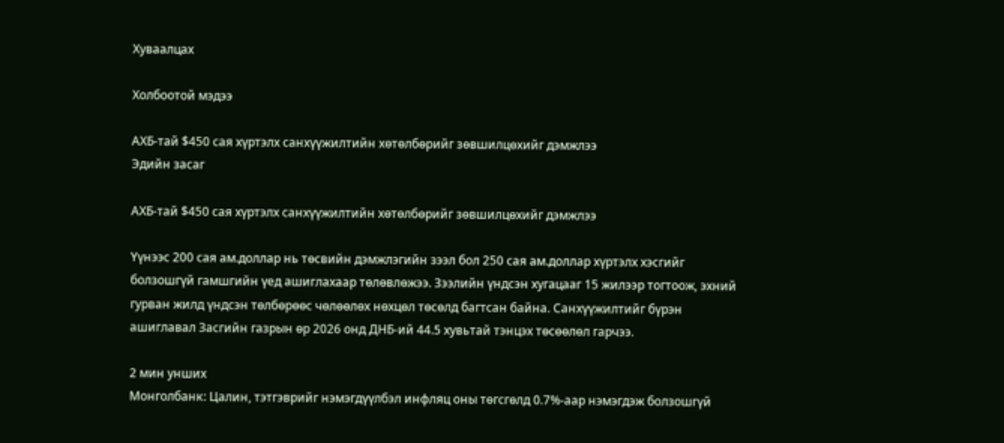Хуваалцах

Холбоотой мэдээ

АХБ-тай $450 сая хүртэлх санхүүжилтийн хөтөлбөрийг зөвшилцөхийг дэмжлээ
Эдийн засаг

АХБ-тай $450 сая хүртэлх санхүүжилтийн хөтөлбөрийг зөвшилцөхийг дэмжлээ

Үүнээс 200 сая ам.доллар нь төсвийн дэмжлэгийн зээл бол 250 сая ам.доллар хүртэлх хэсгийг болзошгүй гамшгийн үед ашиглахаар төлөвлөжээ. Зээлийн үндсэн хугацааг 15 жилээр тогтоож, эхний гурван жилд үндсэн төлбөрөөс чөлөөлөх нөхцөл төсөлд багтсан байна. Санхүүжилтийг бүрэн ашиглавал Засгийн газрын өр 2026 онд ДНБ-ий 44.5 хувьтай тэнцэх төсөөлөл гарчээ.

2 мин унших
Монголбанк: Цалин, тэтгэврийг нэмэгдүүлбэл инфляц оны төгсгөлд 0.7%-аар нэмэгдэж болзошгүй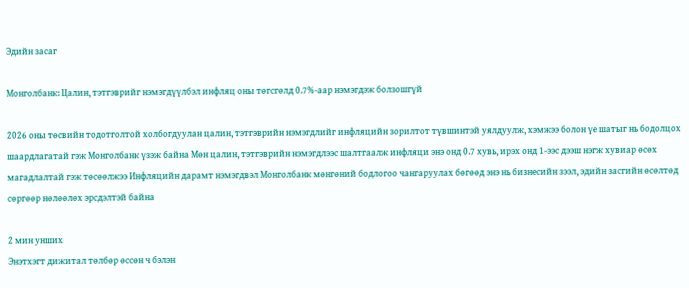Эдийн засаг

Монголбанк: Цалин, тэтгэврийг нэмэгдүүлбэл инфляц оны төгсгөлд 0.7%-аар нэмэгдэж болзошгүй

2026 оны төсвийн тодотголтой холбогдуулан цалин, тэтгэврийн нэмэгдлийг инфляцийн зорилтот түвшинтэй уялдуулж, хэмжээ болон үе шатыг нь бодолцох шаардлагатай гэж Монголбанк үзэж байна Мөн цалин, тэтгэврийн нэмэгдлээс шалтгаалж инфляци энэ онд 0.7 хувь, ирэх онд 1-ээс дээш нэгж хувиар өсөх магадлалтай гэж төсөөлжээ Инфляцийн дарамт нэмэгдвэл Монголбанк мөнгөний бодлогоо чангаруулах бөгөөд энэ нь бизнесийн зээл, эдийн засгийн өсөлтөд сөргөөр нөлөөлөх эрсдэлтэй байна

2 мин унших
Энэтхэгт дижитал төлбөр өссөн ч бэлэн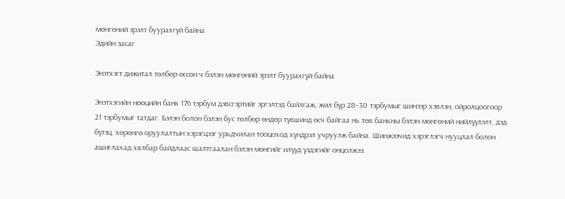мөнгөний эрэлт буурахгүй байна
Эдийн засаг

Энэтхэгт дижитал төлбөр өссөн ч бэлэн мөнгөний эрэлт буурахгүй байна

Энэтхэгийн нөөцийн банк 176 тэрбум дэвсгэртийг эргэлтэд байлгаж, жил бүр 28–30 тэрбумыг шинээр хэвлэн, ойролцоогоор 21 тэрбумыг татдаг. Бэлэн болон бэлэн бус төлбөр өндөр түвшинд өсч байгаа нь төв банкны бэлэн мөнгөний нийлүүлэлт, дэд бүтэц, хөрөнгө оруулалтын хэрэгцээг урьдчилан тооцоход хүндрэл учруулж байна. Шинжээчид хэрэглэгч нууцлал болон ашиглахад хялбар байдлаас шалтгаалан бэлэн мөнгийг илүүд үздэгийг онцолжээ.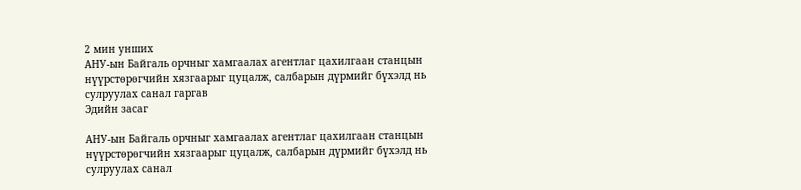2 мин унших
АНУ-ын Байгаль орчныг хамгаалах агентлаг цахилгаан станцын нүүрстөрөгчийн хязгаарыг цуцалж, салбарын дүрмийг бүхэлд нь сулруулах санал гаргав
Эдийн засаг

АНУ-ын Байгаль орчныг хамгаалах агентлаг цахилгаан станцын нүүрстөрөгчийн хязгаарыг цуцалж, салбарын дүрмийг бүхэлд нь сулруулах санал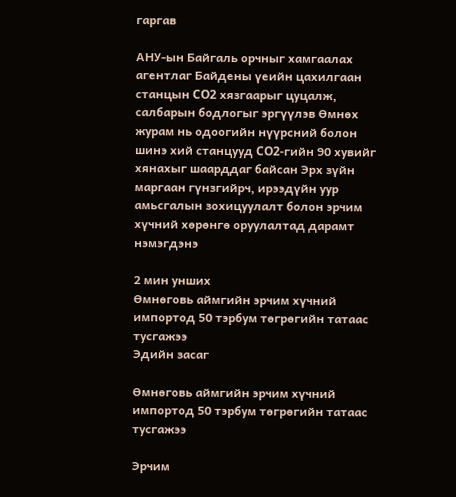гаргав

АНУ-ын Байгаль орчныг хамгаалах агентлаг Байдены үеийн цахилгаан станцын CO2 хязгаарыг цуцалж, салбарын бодлогыг эргүүлэв Өмнөх журам нь одоогийн нүүрсний болон шинэ хий станцууд CO2-гийн 90 хувийг хянахыг шаарддаг байсан Эрх зүйн маргаан гүнзгийрч, ирээдүйн уур амьсгалын зохицуулалт болон эрчим хүчний хөрөнгө оруулалтад дарамт нэмэгдэнэ

2 мин унших
Өмнөговь аймгийн эрчим хүчний импортод 50 тэрбум төгрөгийн татаас тусгажээ
Эдийн засаг

Өмнөговь аймгийн эрчим хүчний импортод 50 тэрбум төгрөгийн татаас тусгажээ

Эрчим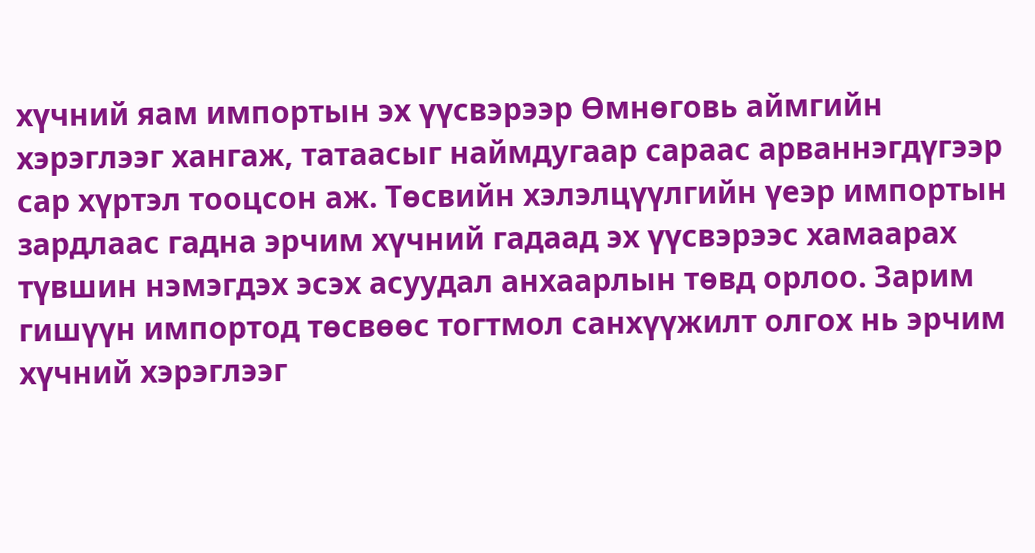хүчний яам импортын эх үүсвэрээр Өмнөговь аймгийн хэрэглээг хангаж, татаасыг наймдугаар сараас арваннэгдүгээр сар хүртэл тооцсон аж. Төсвийн хэлэлцүүлгийн үеэр импортын зардлаас гадна эрчим хүчний гадаад эх үүсвэрээс хамаарах түвшин нэмэгдэх эсэх асуудал анхаарлын төвд орлоо. Зарим гишүүн импортод төсвөөс тогтмол санхүүжилт олгох нь эрчим хүчний хэрэглээг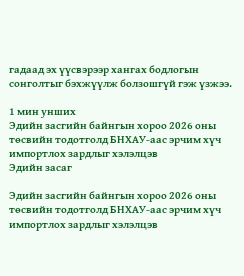гадаад эх үүсвэрээр хангах бодлогын сонголтыг бэхжүүлж болзошгүй гэж үзжээ.

1 мин унших
Эдийн засгийн байнгын хороо 2026 оны төсвийн тодотголд БНХАУ-аас эрчим хүч импортлох зардлыг хэлэлцэв
Эдийн засаг

Эдийн засгийн байнгын хороо 2026 оны төсвийн тодотголд БНХАУ-аас эрчим хүч импортлох зардлыг хэлэлцэв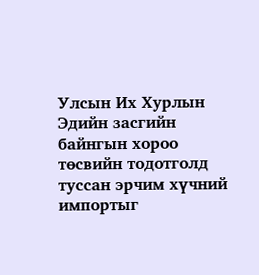Улсын Их Хурлын Эдийн засгийн байнгын хороо төсвийн тодотголд туссан эрчим хүчний импортыг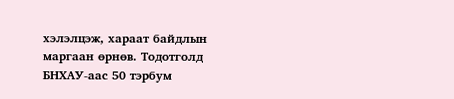хэлэлцэж, хараат байдлын маргаан өрнөв. Тодотголд БНХАУ-аас 50 тэрбум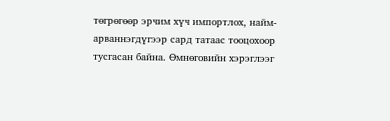төгрөгөөр эрчим хүч импортлох, найм-арваннэгдүгээр сард татаас тооцохоор тусгасан байна. Өмнөговийн хэрэглээг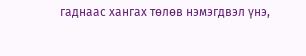гаднаас хангах төлөв нэмэгдвэл үнэ,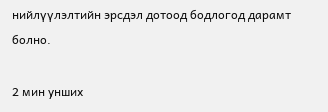нийлүүлэлтийн эрсдэл дотоод бодлогод дарамт болно.

2 мин унших